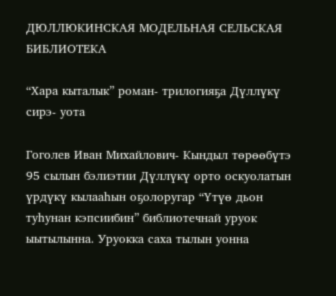ДЮЛЛЮКИНСКАЯ МОДЕЛЬНАЯ СЕЛЬСКАЯ БИБЛИОТЕКА

“Хара кыталык” роман- трилогияҕа Дүллүкү сирэ- уота

Гоголев Иван Михайлович- Кындыл төрөөбүтэ 95 сылын бэлиэтии Дүллүкү орто оскуолатын үрдүкү кылааһын оҕолоругар “Үтүө дьон туһунан кэпсиибин” библиотечнай уруок ыытылынна. Уруокка саха тылын уонна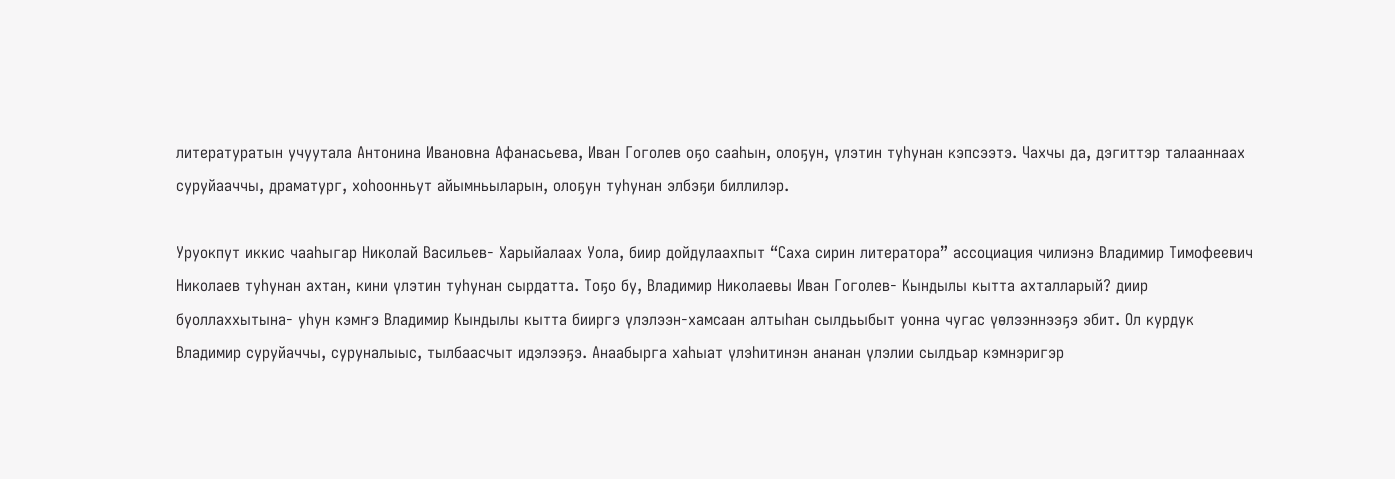литературатын учуутала Антонина Ивановна Афанасьева, Иван Гоголев оҕо сааһын, олоҕун, үлэтин туһунан кэпсээтэ. Чахчы да, дэгиттэр талааннаах суруйааччы, драматург, хоһоонньут айымньыларын, олоҕун туһунан элбэҕи биллилэр.

Уруокпут иккис чааһыгар Николай Васильев- Харыйалаах Уола, биир дойдулаахпыт “Саха сирин литератора” ассоциация чилиэнэ Владимир Тимофеевич Николаев туһунан ахтан, кини үлэтин туһунан сырдатта. Тоҕо бу, Владимир Николаевы Иван Гоголев- Кындылы кытта ахталларый? диир буоллаххытына- уһун кэмҥэ Владимир Кындылы кытта бииргэ үлэлээн-хамсаан алтыһан сылдьыбыт уонна чугас үөлээннээҕэ эбит. Ол курдук Владимир суруйаччы, суруналыыс, тылбаасчыт идэлээҕэ. Анаабырга хаһыат үлэһитинэн ананан үлэлии сылдьар кэмнэригэр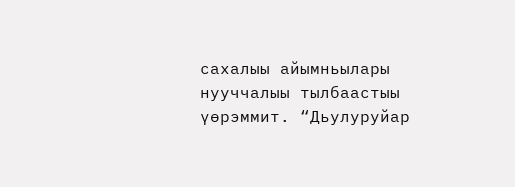сахалыы айымньылары нууччалыы тылбаастыы үөрэммит. “Дьулуруйар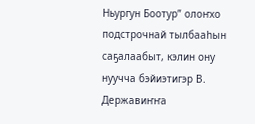Ньургун Боотур” олоҥхо подстрочнай тылбааһын саҕалаабыт, кэлин ону нуучча бэйиэтигэр В. Державиҥҥа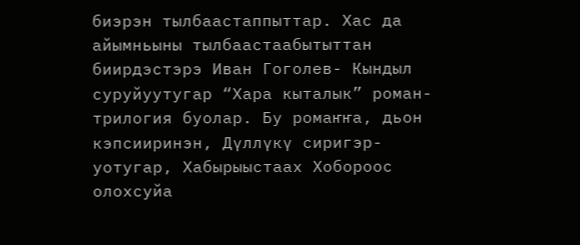биэрэн тылбаастаппыттар. Хас да айымньыны тылбаастаабытыттан биирдэстэрэ Иван Гоголев- Кындыл суруйуутугар “Хара кыталык” роман- трилогия буолар. Бу ромаҥҥа, дьон кэпсииринэн, Дүллүкү сиригэр- уотугар, Хабырыыстаах Хобороос олохсуйа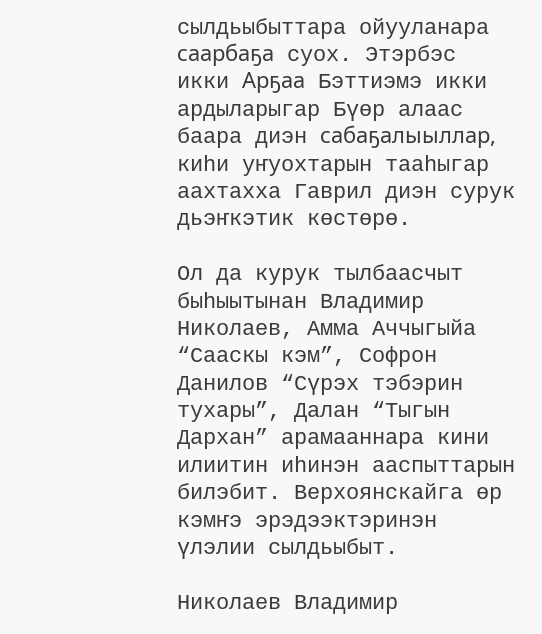сылдьыбыттара ойууланара саарбаҕа суох. Этэрбэс икки Арҕаа Бэттиэмэ икки ардыларыгар Бүөр алаас баара диэн сабаҕалыыллар, киһи уҥуохтарын тааһыгар аахтахха Гаврил диэн сурук дьэҥкэтик көстөрө.

Ол да курук тылбаасчыт быһыытынан Владимир Николаев, Амма Аччыгыйа “Сааскы кэм”, Софрон Данилов “Сүрэх тэбэрин тухары”, Далан “Тыгын Дархан” арамааннара кини илиитин иһинэн ааспыттарын билэбит. Верхоянскайга өр кэмҥэ эрэдээктэринэн үлэлии сылдьыбыт.

Николаев Владимир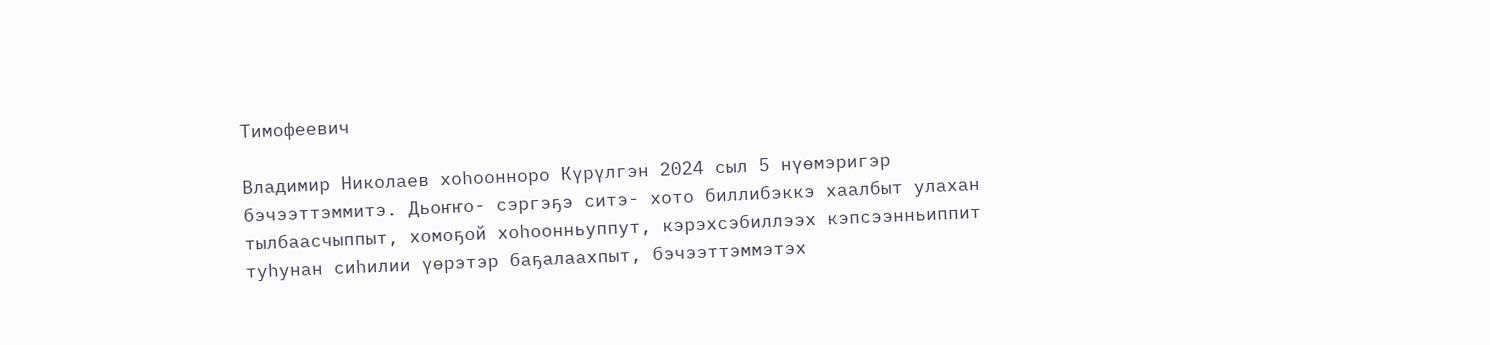Тимофеевич

Владимир Николаев хоһоонноро Күрүлгэн 2024 сыл 5 нүөмэригэр бэчээттэммитэ. Дьоҥҥо- сэргэҕэ ситэ- хото биллибэккэ хаалбыт улахан тылбаасчыппыт, хомоҕой хоһоонньуппут, кэрэхсэбиллээх кэпсээнньиппит туһунан сиһилии үөрэтэр баҕалаахпыт, бэчээттэммэтэх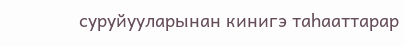суруйууларынан кинигэ таһааттарар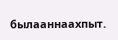былааннаахпыт.